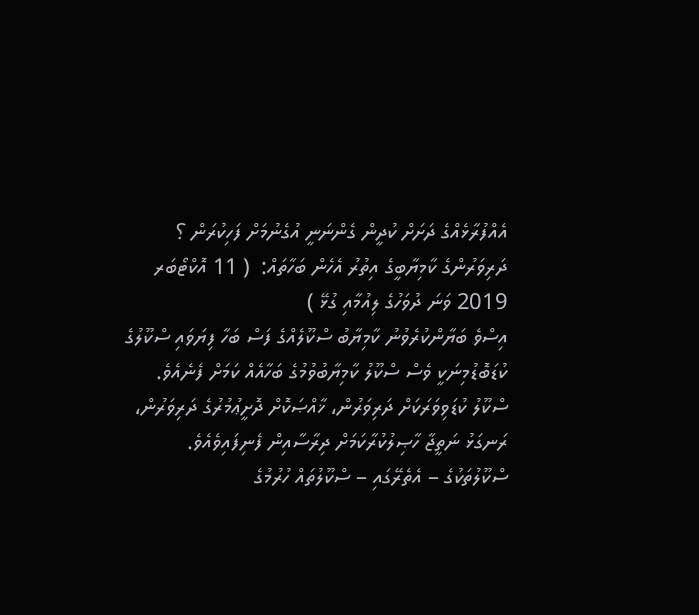އެއްފުރާޅެއްގެ ދަށަށް ކުދީން ގެންނަނީ އުގެނުމަށް ފަހިކުރަން ؟
ދަރިވަރުންގެ ކާމިޔާބީގެ އިތުރު އެހެން ބަހާތައް:  ( 11 އޮކްޓޯބަރ 2019 ވަނަ ދުވަހުގެ ލިއުމާއި ގުޅޭ )
އިސްވެ ބަޔާންކުރެވުނު ކާމިޔާބު ސްކޫލެއްގެ ފަސް ބަހާ ފިޔަވައި ސްކޫލުގެ ކުޑަބޮޑުމިނަކީ ވެސް ސްކޫލު ކާމިޔާބުވުމުގެ ބަހާއެއް ކަމަށް ފެނެއެވެ. ސްކޫލު ކުޑަވިވަރަކަށް ދަރިވަރުން، ޚާއްޞަކޮށް ދޮށީޢުމުރުގެ ދަރިވަރުން، ރަނގަޅު ނަތީޖާ ހާޞިލުކުރާކަމަށް ދިރާސާއިން ފެނިފައިވެއެވެ. ސްކޫލުތަކުގެ – އެތެރޭގައި – ސްކޫލުތައް ހުރުމުގެ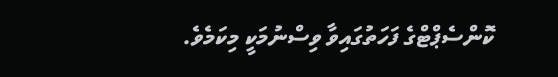ކޮންސެޕްޓްގެ ފަހަތުގައިވާ ވިސްނުމަކީ މިކަމެވެ.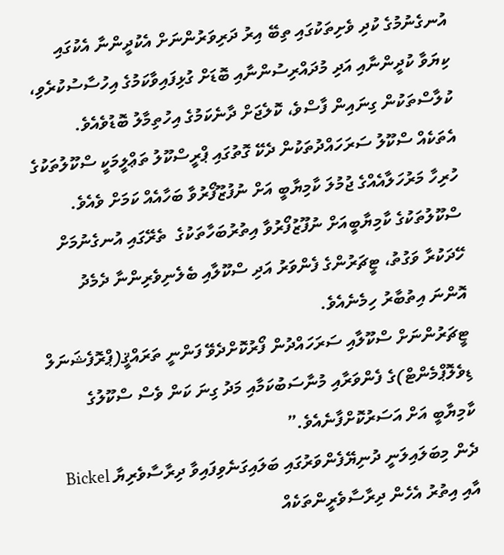އުނގެނުމުގެ ކުދި ވެށިތަކުގައި ތިބޭ އިރު ދަރިވަރުންނަށް އެކުދީންނާ އެކުގައި ކިޔަވާ ކުދީންނާއި އަދި މުދައްރިސުންނާއި ބޮޑަށް ގުޅިފައިވާކަމުގެ އިހުސާސުކުރެވި، ކުލާސްތަކުން ގިނައިން ފާސްވެ، ކޮލެޖަށް ދާނެކަމުގެ އިހުތިމާލު ބޮޑުވެއެވެ.
އެތަކެއް ސްކޫލު ސަރަހައްދުތަކުން ދެކޭ ގޮތުގައި ޕްރީސްކޫލު ތަޢްލީމަކީ ސްކޫލުތަކުގެ ހުރިހާ މަރުހަލާއެއްގެ ޖުމުލަ ކާމިޔާބީ އަށް ނުފުޒޫފޯރުވާ ބަހާއެއް ކަމަށް ވެއެވެ.
ސްކޫލުތަކުގެ ކާމިޔާބީއަށް ނުފޫޒުފޯރުވާ އިތުރުބަހާތަކުގެ  ތެރޭގައި އުނގެނުމަށް ހޭދަކުރާ ވަގުތު، ޓީޗަރުންގެ ފެންވަރު އަދި ސްކޫލާއި ބެލެނިވެރިންނާ ދެމެދު އޮންނަ އިތުބާރު ހިމެނެއެވެ.
ޓީޗަރުންނަށް ސްކޫލާއި ސަރަހައްދުން ފޯރުކޮށްދެވޭ ފަންނީ ތަރައްޤީ(ޕްރޮފެޝަނަލް ޑިވެލޮޕްމެންޓް)ގެ ފެންވަރާއި މުނާސަބުކަމާއި މަދު ގިނަ ކަން ވެސް ސްކޫލުގެ ކާމިޔާބީ އަށް އަސަރުކޮށްފާނެއެވެ.”
ދެން މިބަލައިލަނީ ދުނިޔޭފެންވަރުގައި ބަލައިގަނެވިފައިވާ ދިރާސާވެރިޔާ Bickel  އާއި އިތުރު އެހެން ދިރާސާވެރީންތަކެއް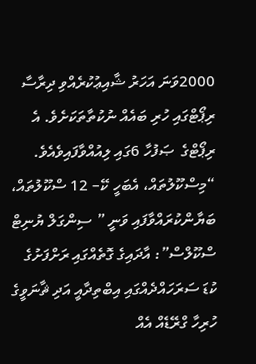2000ވަނަ އަހަރު ޝާއިޢުކުރެއްވި ދިރާސާ ރިޕޯޓްގައި ހުރި ބައެއް ނުކުތާތަކަށެވެ. އެ ރިޕޯޓްގެ  ޞަފުހާ 6ގައި ލިއުއްވާފައިވެއެވެ. “މިސްކޫލުތައް، އެބަހީ ކޭ– 12 ސްކޫލުތައް،  ބަޔާންކުރައްވާފައި ވަނީ ” ސިންގަލް ޔުނިޓް ސްކޫލްސް”: އާދައިގެ ގޮތެއްގައި ރަށްފަށުގެ ކުޑަ ސަރަހައްދެއްގައި އިބްތިދާއީ އަދި ޘާނަވީގެ ހުރިހާ ގްރޭޑެއް އެއް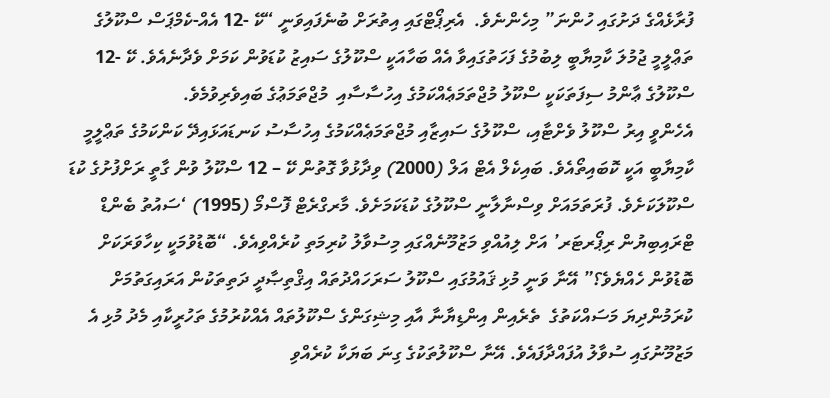ފުރާޅެއްގެ ދަށުގައި ހުންނަ” މިހެންނެވެ.  އެރިޕޯޓްގައި އިތުރަށް ބުނެފައިވަނީ “ކޭ -12 އެއް-ކެމްޕަސް ސްކޫލުގެ ތަޢްލީމީ ޖުމުލަ ކާމިޔާބީ ލިބުމުގެ ފަހަތުގައިވާ އެއް ބަހާއަކީ ސްކޫލުގެ ސައިޒު ކުޑަވުން ކަމަށް ވެދާނެއެވެ. ކޭ -12 ސްކޫލުގެ ޢާންމު ސިފަތަކަކީ ސްކޫލު މުޖްތަމަޢެއްކަމުގެ އިހުސާސާއި  މުޖްތަމަޢުގެ ބައިވެރިވުމެވެ.
އެހެންވީ އިރު ސްކޫލު ވެށްޓާއި، ސްކޫލުގެ ސައިޒާއި މުޖްތަމަޢެއްކަމުގެ އިހުސާސު ކަނޑައަޅައިދޭ ކަންކަމުގެ ތަޢްލީމީ ކާމިޔާބީ އަކީ ކޮބައިތޯއެވެ. ބައިކެލް އެޓް އަލް (2000) ވިދާޅުވާ ގޮތުން ކޭ – 12 ސްކޫލު ވުން ގާތީ ރަށްފުށުގެ ކުޑަ ސްކޫލަކަށެވެ. ފުރަތަމައަށް ވިސްނާލާނީ ސްކޫލުގެ ކުޑަކަމަށެވެ. މާރގްރެޓް ފޮސްމޯ (1995) ‘ސައުތު ބެންޑް ޓްރައިބިޔުން ރިޕޯރޓަރ’ އަށް ލިއުއްވި މަޒުމޫނެއްގައި މިސުވާލު ކުރިމަތި ކުރެއްވިއެވެ. “ބޮޑުވުމަކީ ކިހާވަރަކަށް ބޮޑުވުން ހެއްޔެވެ؟” އޭނާ ވަނީ މުޅި ޤައުމުގައި ސްކޫލު ސަރަހައްދުތައް އިޤްތިޞާދީ ދަތިތަކުން އަރައިގަތުމަށް ކުރަމުންދިޔަ މަސައްކަތުގެ  ތެރެއިން އިންޑިޔާނާ އާއި މިޝިގަންގެ ސްކޫލުތައް އެއްކުރުމުގެ ތަހުރީކާއި މެދު މުޅި އެ މަޒުމޫނުގައި ސުވާލު އުފައްދާފައެވެ. އޭނާ ސްކޫލުތަކުގެ ގިނަ ބަޔަކާ ކުރެއްވި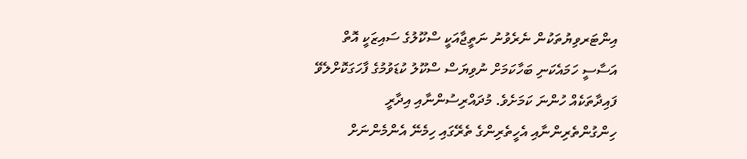އިންޓަރވިޔުތަކުން ނެރެވުނު ނަތީޖާއަކީ ސްކޫލުގެ ސައިޒަކީ އޮތް އަސާސީ ހަމައެކަނި ބަހާކަމަށް ނުވިޔަސް ސްކޫލު ކުޑަވުމުގެ ފާހަގަކޮށްލެވޭ ފައިދާތަކެއް ހުންނަ ކަމަށެވެ. މުދައްރިސުންނާއި އިދާރީ ހިންގުންތެރިންނާއި އެހީތެރިންގެ ތެރޭގައި ހިމެނޭ އެންމެންނަށް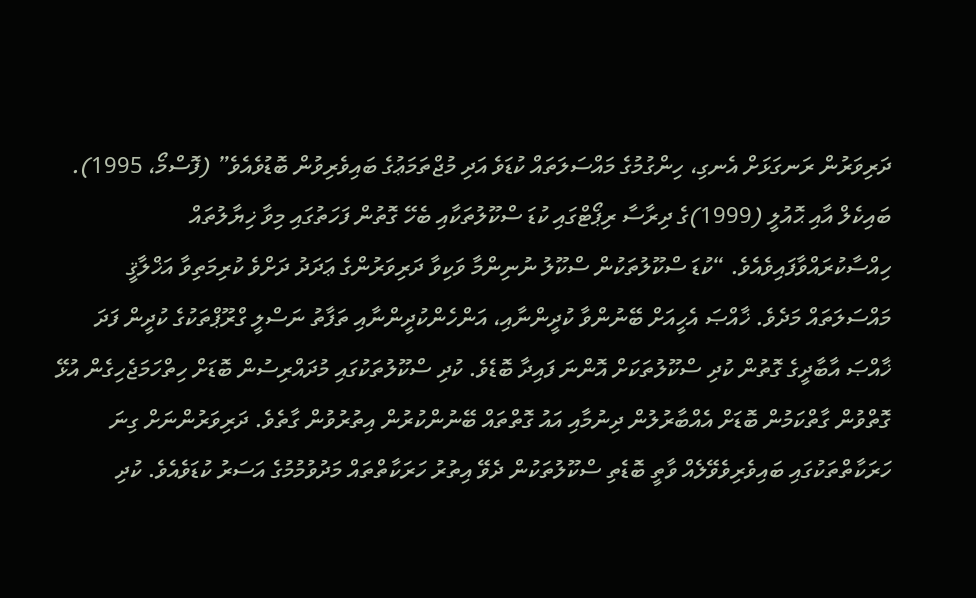ދަރިވަރުން ރަނގަޅަށް އެނގި، ހިންގުމުގެ މައްސަލަތައް ކުޑަވެ އަދި މުޖްތަމަޢުގެ ބައިވެރިވުން ބޮޑުވެއެވެ” (ފޮސްމޯ، 1995). ބައިކެލް އާއި ޙޮއުލީ (1999)ގެ ދިރާސާ ރިޕޯޓްގައި ކުޑަ ސްކޫލުތަކާއި ބެހޭ ގޮތުން ފަހަތުގައި މިވާ ޚިޔާލުތައް ހިއްސާކުރައްވާފައިވެއެވެ. “ކުޑަ ސްކޫލުތަކުން ސްކޫލު ނުނިންމާ ވަކިވާ ދަރިވަރުންގެ ޢަދަދު ދަށްވެ ކުރިމަތިވާ އަޚްލާޤީ މައްސަލަތައް މަދެވެ. ޚާއްޞަ އެހީއަށް ބޭނުންވާ ކުދީންނާއި، އަންހެންކުދީންނާއި ތަފާތު ނަސްލީ ގްރޫޕްތަކުގެ ކުދީން ފަދަ ޚާއްޞަ އާބާދީގެ ގޮތުން ކުދި ސްކޫލުތަކަށް އޮންނަ ފައިދާ ބޮޑެވެ. ކުދި ސްކޫލުތަކުގައި މުދައްރިސުން ބޮޑަށް ހިތްހަމަޖެހިގެން އުޅޭ ގޮތްވުން ގާތްކަމުން ބޮޑަށް އެއްބާރުލުން ދިނުމާއި އައު ގޮތްތައް ބޭނުންކުރުން އިތުރުވުން ގާތެވެ. ދަރިވަރުންނަށް ގިނަ ހަރަކާތްތަކުގައި ބައިވެރިވެވޭލެއް ވާތީ ބޮޑެތި ސްކޫލުތަކުން ދެވޭ އިތުރު ހަރަކާތްތައް މަދުވުމުމުގެ އަސަރު ކުޑަވެއެވެ. ކުދި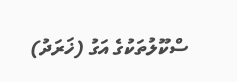ސްކޫލުތަކުގެ އަގު (ޚަރަދު)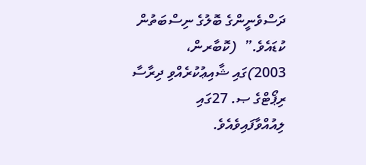ދަސްވެނީންގެ ބޮލުގެ ނިސްބަތުން ކުޑައެވެ.”  (ކޮބާރން، 2003)ގައި ޝާއިޢުކުރެއްވި ދިރާސާ ރިޕޯޓްގެ ޞ. 27ގައި ލިއުއްވާފައިވެއެވެ.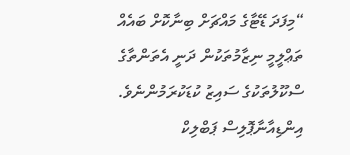“މިފަދަ ޑޭޓާގެ މައްޗަށް ބިނާކޮށް ބައެއް ތަޢްލީމީ ނިޒާމުތަކުން ދަނީ އެތަންތާގެ ސްކޫލުތަކުގެ ސައިޒު ކުޑަކުރަމުންނެވެ. އިންޑިއާނާޕޮލިސް ޕަބްލިކް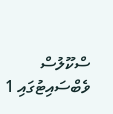ސްކޫލުސް ވެބްސައިޓުގައި 1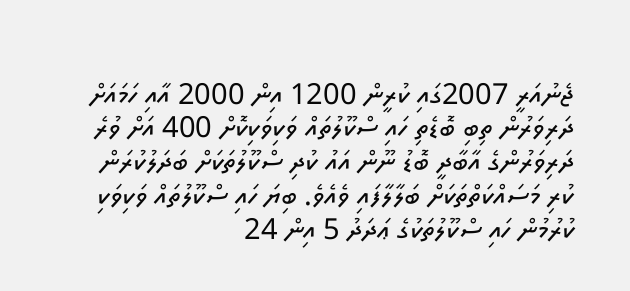ޖެނުއަރީ 2007ގައި ކުރީން 1200 އިން 2000 އާއި ހަމައަށް ދަރިވަރުން ތިބި ބޮޑެތި ހައި ސްކޫލުތައް ވަކިވަކިކޮށް 400 އަށް ވުރެ ދަރިވަރުންގެ އާބާދީ ބޮޑު ނޫން އައު ކުދި ސްކޫލުތަކަށް ބަދަލުކުރަން ކުރި މަސައްކަތްތަކަށް ބަލާލާފައި ވެއެވެ. ބިޔަ ހައި ސްކޫލުތައް ވަކިވަކި ކުރުމުން ހައި ސްކޫލުތަކުގެ ޢަދަދު 5 އިން 24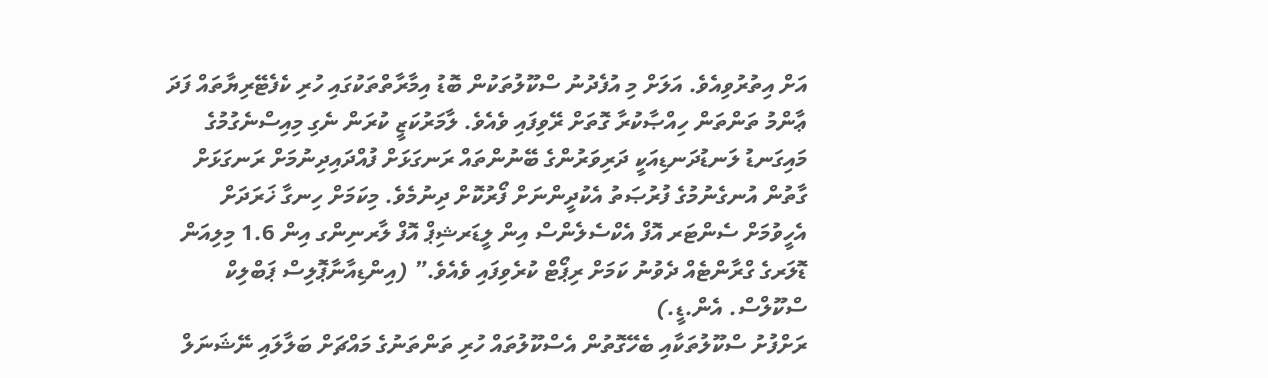އަށް އިތުރުވިއެވެ. އަލަށް މި އުފެދުނު ސްކޫލުތަކުން ބޮޑު އިމާރާތްތަކުގައި ހުރި ކެފެޓޭރިޔާތައް ފަދަ ޢާންމު ތަންތަން ހިއްޞާކުރާ ގޮތަށް ރޭވިފައި ވެއެވެ. ލާމަރުކަޒީ ކުރަން ނެގި މިއިސްނެގުމުގެ މައިގަނޑު ލަނޑުދަނޑިއަކީ ދަރިވަރުންގެ ބޭނުންތައް ރަނގަޅަށް ފުއްދައިދިނުމަށް ރަނގަޅަށް ގާތުން އުނގެނުމުގެ ފުރުޞަތު އެކުދީންނަށް ފޯރުކޮށް ދިނުމެވެ. މިކަމަށް ހިނގާ ޚަރަދަށް އެހީވުމަށް ސެންޓަރ އޮފް އެކްސެލެންސް އިން ލީޑަރޝިޕް އޮފް ލާރނިންގ އިން 1.6 މިލިއަން ޑޮލަރގެ ގްރާންޓެއް ދެވުނު ކަމަށް ރިޕޯޓް ކުރެވިފައި ވެއެވެ.” (އިންޑިއާނާޕޮލިސް ޕަބްލިކް ސްކޫލްސް. އެން.ޑީ.)
ރަށްފުށު ސްކޫލުތަކާއި ބެހޭގޮތުން އެސްކޫލުތައް ހުރި ތަންތަނުގެ މައްޗަށް ބަލާލައި ނޭޝަނަލް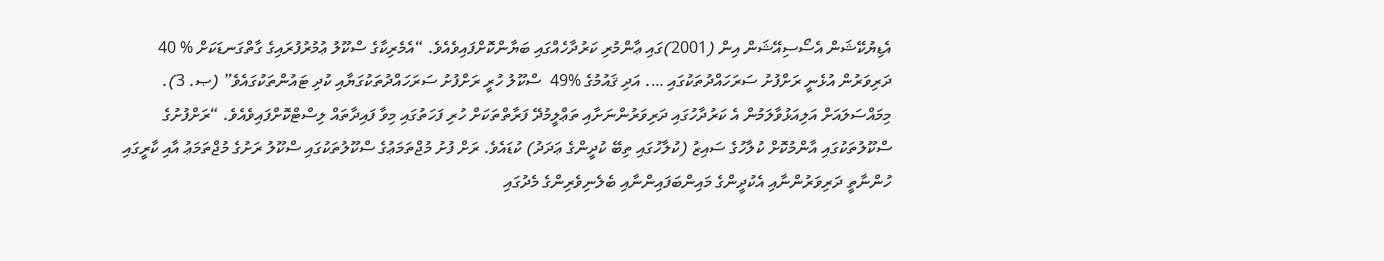އެޑިޔުކޭޝަން އެސޯސިއޭޝަން އިން (2001)ގައި ޢާންމުރި ކަރުދާހެއްގައި ބަޔާންކޮށްފައިވެއެވެ. “އެމެރިކާގެ ސްކޫލު ޢުމުރުފުރައިގެ ގާތްގަނޑަކަށް % 40  ދަރިވަރުން އުޅެނީ ރަށްފުށު ސަރަހައްދުތަކުގައި …. އަދި ޤައުމުގެ %49  ސްކޫލު ހުރީ ރަށްފުށު ސަރަހައްދުތަކުގަޔާއި ކުދި ޓައުންތަކުގައެވެ” (ޞ. 3). މިމައްސަލައަށް އަލިއަޅުވާލަމުން އެ ކަރުދާހުގައި ދަރިވަރުންނަށާއި ތަޢްލީމުދޭ ފަރާތްތަކަށް ހުރި ފަހަތުގައި މިވާ ފައިދާތައް ލިސްޓްކޮށްފައިވެއެވެ. “ރަށްފުށުގެ ސްކޫލުތަކުގައި އާންމުކޮށް ކުލާހުގެ ސައިޒު (ކުލާހުގައި ތިބޭ ކުދީންގެ ޢަދަދު) ކުޑައެވެ. ރަށް ފުށު މުޖްތަމަޢުގެ ސްކޫލުތަކުގައި ސްކޫލު ރަށުގެ މުޖްތަމަޢު އާއި ކާރީގައި ހުންނާތީ ދަރިވަރުންނާއި އެކުދީންގެ މައިންބަފައިންނާއި ބެލެނިވެރިންގެ މެދުގައި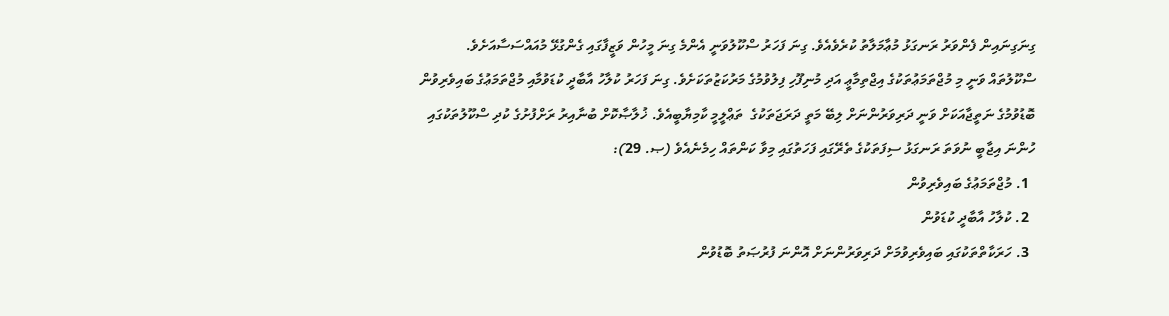ގިނަގިނައިން ފެންވަރު ރަނގަޅު މުޢާމަލާތު ކުރެވެއެވެ. ގިނަ ފަހަރު ސްކޫލުވަނީ އެންމެ ގިނަ މީހުން ވަޒީފާގައި ގެންގުޅޭ މުއައްސަސާއަށެވެ. ސްކޫލުތައް ވަނީ މި މުޖްތަމަޢުތަކުގެ އިޖްތިމާޢީ އަދި މުނިފޫހި ފިލުވުމުގެ މަރުކަޒުތަކަށެވެ. ގިނަ ފަހަރު ކުލާހު އާބާދީ ކުޑަވުމާއި މުޖްތަމަޢުގެ ބައިވެރިވުން ބޮޑުވުމުގެ ނަތީޖާއަކަށް ވަނީ ދަރިވަރުންނަށް ލިބޭ މަތީ ދަރަޖަތަކުގެ  ތަޢްލީމީ ކާމިޔާބީއެވެ. ޚުލާޞާކޮށް ބުނާއިރު ރަށްފުށުގެ ކުދި ސްކޫލުތަކުގައި ހުންނަ އިޖާބީ ނުވަތަ ރަނގަޅު ސިފަތަކުގެ ތެރޭގައި ފަހަތުގައި މިވާ ކަންތައް ހިމެނެއެވެ (ޞ. 29):
  1. މުޖްތަމަޢުގެ ބައިވެރިވުން
  2. ކުލާހު އާބާދީ ކުޑަވުން
  3. ހަރަކާތްތަކުގައި ބައިވެރިވުމަށް ދަރިވަރުންނަށް އޮންނަ ފުރުޞަތު ބޮޑުވުން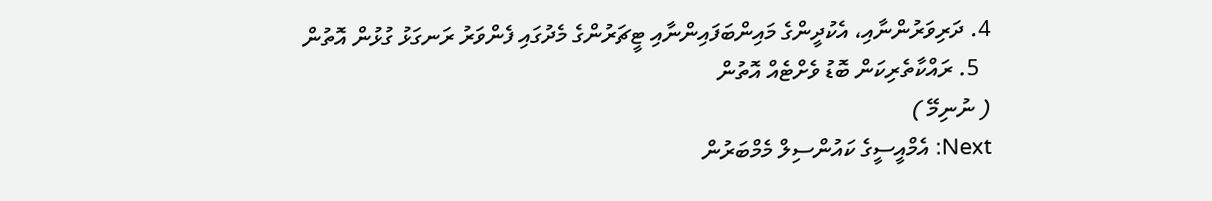4. ދަރިވަރުންނާއި، އެކުދީންގެ މައިންބަފައިންނާއި ޓީޗަރުންގެ މެދުގައި ފެންވަރު ރަނގަޅު ގުޅުން އޮތުން
  5. ރައްކާތެރިކަން ބޮޑު ވެށްޓެއް އޮތުން
( ނުނިމޭ )
Next: އެމްއީސީގެ ކައުންސިލް މެމްބަރުން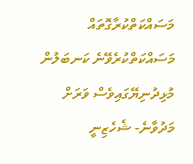މަސައްކަތްކުރާގޮތައް މަސައްކަތްކުރެވޭނެ ކަނބަލުން މުޅިދުނިޔޭގައިވެސް ވަރަށް މަދުވާނެ- ޝެހެޒިނީ